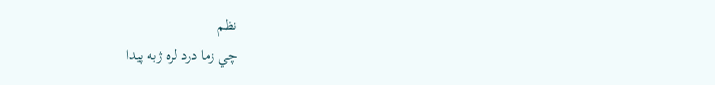نظم
چي زما درد لره ژبه پيدا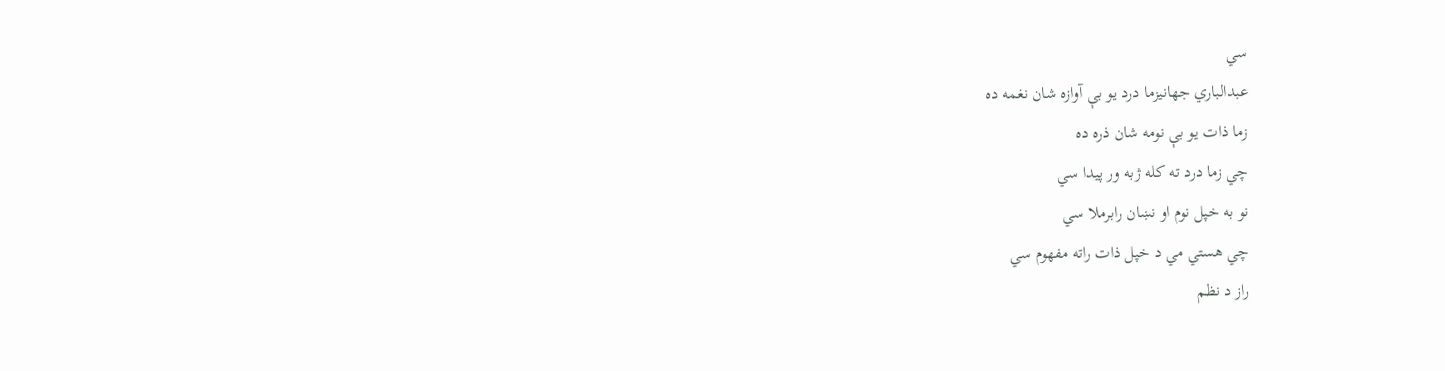سي
عبدالباري جهانيزما درد يو بې آوازه شان نغمه ده
زما ذات يو بې نومه شان ذره ده
چي زما درد ته کله ژبه ور پيدا سي
نو به خپل نوم او نښان رابرملا سي
چي هستي مي د خپل ذات راته مفهوم سي
راز د نظم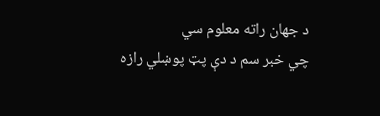د جهان راته معلوم سي
چي خبر سم د دې پټ پوښلي رازه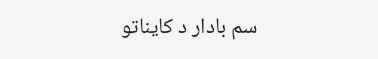سم بادار د کايناتو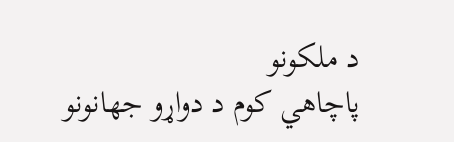د ملکونو
پاچاهي کوم د دواړو جهانونو